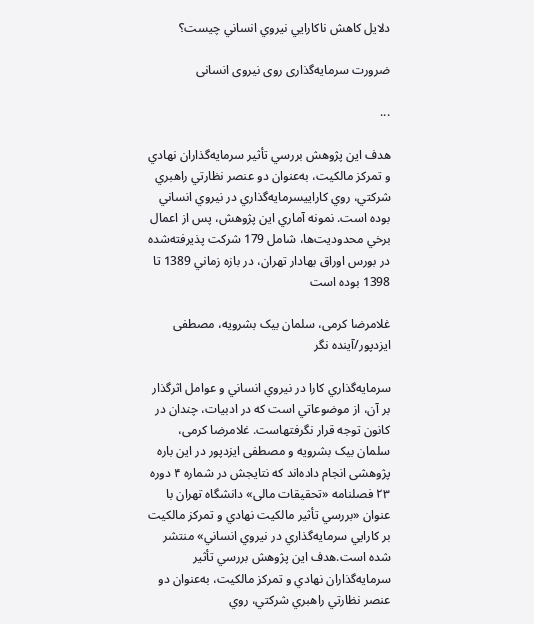دلایل كاهش ناكارايي نيروي انساني چیست؟

ضرورت سرمایه‌گذاری روی نیروی انسانی

...

هدف این پژوهش بررسي تأثير سرمايه‌گذاران نهادي و تمركز مالكيت، به‌عنوان دو عنصر نظارتي راهبري شركتي، روي كاراييسرمايه‌گذاري در نيروي انساني بوده است. نمونه آماري اين پژوهش، پس از اعمال برخي محدوديت‌ها، شامل 179 شركت پذيرفته‌شده در بورس اوراق بهادار تهران، در بازه زماني 1389 تا 1398 بوده است

غلامرضا کرمی، سلمان بیک بشرویه، مصطفی ایزدپور/آینده نگر

سرمايه‌گذاري كارا در نيروي انساني و عوامل اثرگذار بر آن، از موضوعاتي است كه در ادبيات، چندان در كانون توجه قرار نگرفتهاست. غلامرضا کرمی، سلمان بیک بشرویه و مصطفی ایزدپور در این باره پژوهشی انجام داده‌اند که نتایجش در شماره ۴ دوره ۲۳ فصلنامه «تحقیقات مالی» دانشگاه تهران با عنوان «بررسي تأثير مالكيت نهادي و تمركز مالكيت بر كارايي سرمايه‌گذاري در نيروي انساني» منتشر شده است.هدف این پژوهش بررسي تأثير سرمايه‌گذاران نهادي و تمركز مالكيت، به‌عنوان دو عنصر نظارتي راهبري شركتي، روي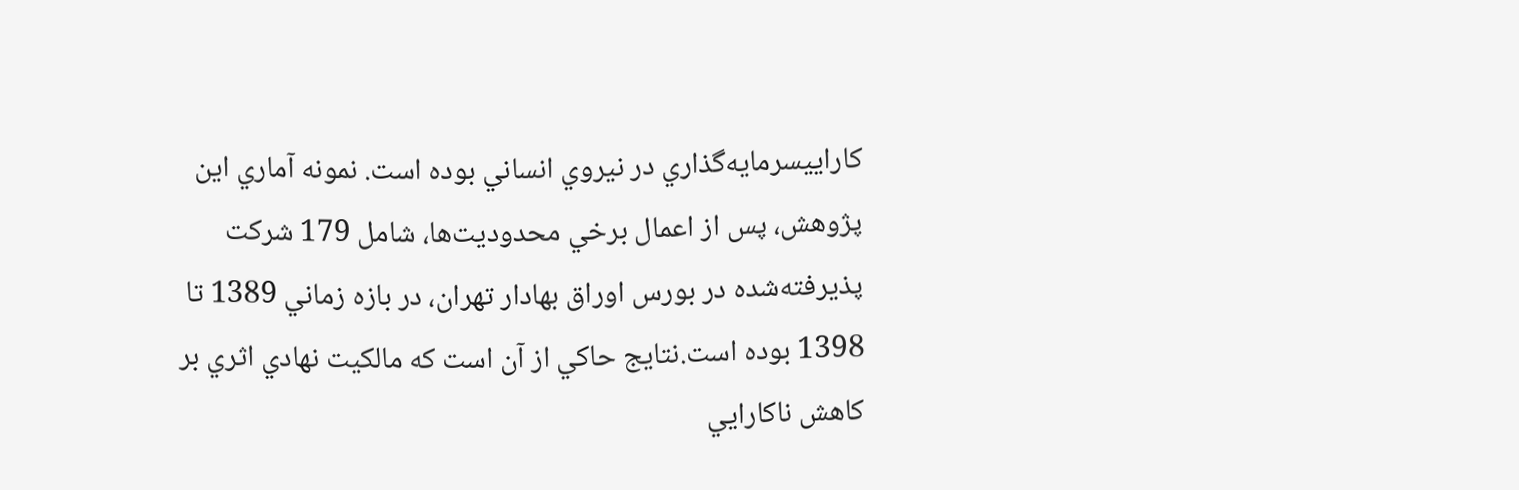كاراييسرمايه‌گذاري در نيروي انساني بوده است. نمونه آماري اين پژوهش، پس از اعمال برخي محدوديت‌ها، شامل 179 شركت پذيرفته‌شده در بورس اوراق بهادار تهران، در بازه زماني 1389 تا 1398 بوده است.نتايج حاكي از آن است كه مالكيت نهادي اثري بر كاهش ناكارايي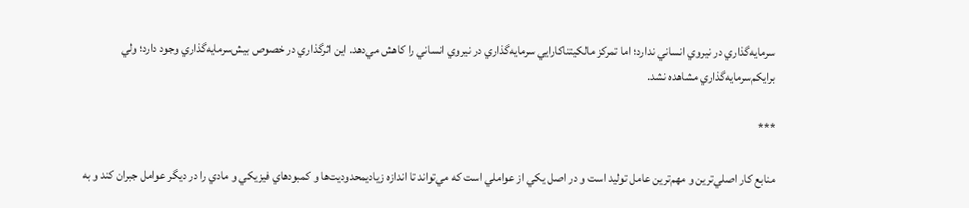سرمايه‌گذاري در نيروي انساني ندارد؛ اما تمركز مالكيتناكارايي سرمايه‌گذاري در نيروي انساني را كاهش مي‌دهد. اين اثرگذاري در خصوص بيش‌سرمايه‌گذاري وجود دارد؛ ولي برايكم‌سرمايه‌گذاري مشاهده نشد.

***

منابع كار اصلي‌ترين و مهم‌ترين عامل توليد است و در اصل يكي از عواملي است كه مي‌تواند تا اندازه زياديمحدوديت‌ها و كمبودهاي فيزيكي و مادي را در ديگر عوامل جبران كند و به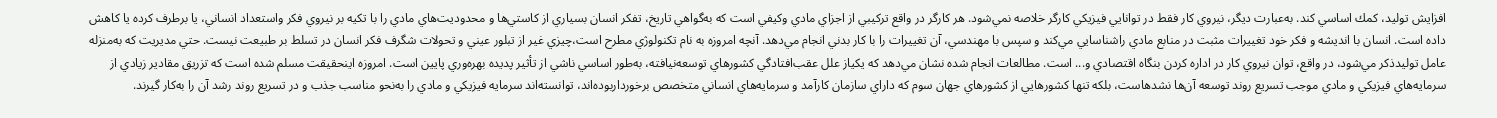افزايش توليد، كمك اساسي کند. به‌عبارت ديگر، نيروي كار فقط در توانايي فيزيكي كارگر خلاصه نمي‌شود. هر كارگر در واقع تركيبي از اجزاي مادي وكيفي است كه به‌گواهي تاريخ، تفكر انسان بسياري از كاستي‌ها و محدوديت‌هاي مادي را با تكيه بر نيروي فكر واستعداد انساني، يا برطرف كرده يا كاهش داده است. انسان با انديشه و فكر خود تغييرات مثبت در منابع مادي راشناسايي مي‌كند و سپس با مهندسي، آن تغييرات را با كار بدني انجام مي‌دهد. آنچه امروزه به نام تكنولوژي مطرح است،چيزي غير از تبلور عيني و تحولات شگرف فكر انسان در تسلط بر طبيعت نيست. حتي مديريت كه به‌منزله عامل توليدذكر مي‌شود، در واقع، توان نيروي كار در اداره كردن بنگاه اقتصادي و... است. مطالعات انجام شده نشان مي‌دهد كه يكياز علل عقب‌افتادگي كشورهاي توسعه‌نيافته، به‌طور اساسي ناشي از تأثير پديده بهره‌وري پايين است. امروزه اينحقيقت مسلم شده است كه تزريق مقادير زيادي از سرمايه‌هاي فيزيكي و مادي موجب تسريع روند توسعه آن‌ها نشدهاست، بلكه تنها كشورهايي از كشورهاي جهان سوم كه داراي سازمان كارآمد و سرمايه‌هاي انساني متخصص برخورداربوده‌اند، توانسته‌اند سرمايه فيزيكي و مادي را به‌نحو مناسب جذب و در تسريع روند رشد آن را به‌كار گيرند.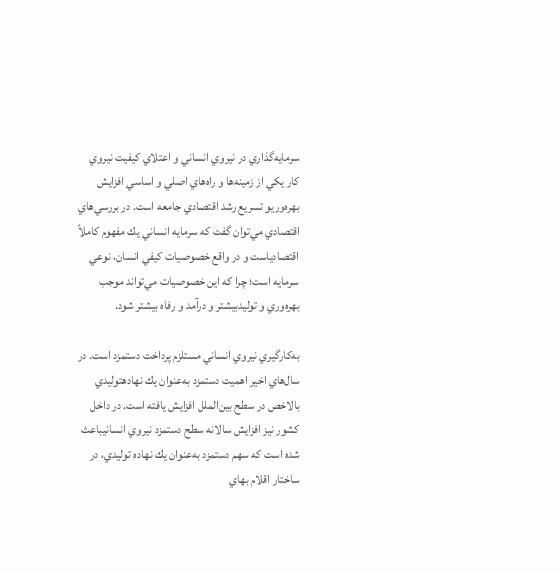سرمايه‌گذاري در نيروي انساني و اعتلاي كيفيت نيروي كار يكي از زمينه‌ها و راه‌هاي اصلي و اساسي افزايش بهره‌وريو تسريع رشد اقتصادي جامعه است. در بررسي‌هاي اقتصادي مي‌توان گفت كه سرمايه انساني يك مفهوم كاملاً اقتصادياست و در واقع خصوصيات كيفي انسان، نوعي سرمايه است؛ چرا كه اين خصوصيات مي‌تواند موجب بهره‌وري و توليدبيشتر و درآمد و رفاه بيشتر شود.

به‌كارگيري نيروي انساني مستلزم پرداخت دستمزد است. در سال‌هاي اخير اهميت دستمزد به‌عنوان يك نهادهتوليدي بالاخص در سطح بين‌الملل افزايش يافته است. در داخل كشور نيز افزايش سالانه سطح دستمزد نيروي انسانيباعث شده است كه سهم دستمزد به‌عنوان يك نهاده توليدي، در ساختار اقلام بهاي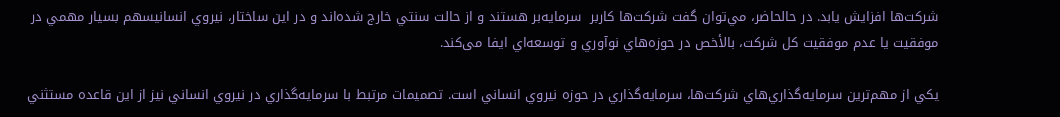شركت‌ها افزايش يابد. در حالحاضر، مي‌توان گفت شركت‌ها كاربر  سرمايه‌بر هستند و از حالت سنتي خارج شده‌اند و در اين ساختار، نيروي انسانيسهم بسيار مهمي در موفقيت يا عدم موفقيت كل شركت، بالأخص در حوزه‌هاي نوآوري و توسعه‌اي ايفا می‌کند.

یكي از مهم‌ترين سرمايه‌گذاري‌هاي شركت‌ها، سرمايه‌گذاري در حوزه نيروي انساني است. تصميمات مرتبط با سرمايه‌گذاري در نيروي انساني نيز از اين قاعده مستثني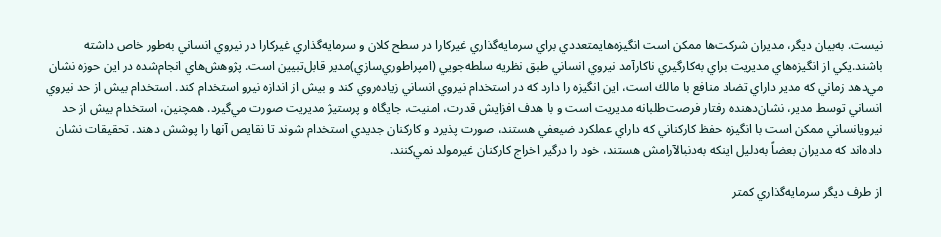نيست. به‌بيان ديگر، مديران شركت‌ها ممكن است انگيزه‌هايمتعددي براي سرمايه‌گذاري غيركارا در سطح كلان و سرمايه‌گذاري غيركارا در نيروي انساني به‌طور خاص داشته باشند.يكي از انگيزه‌هاي مديريت براي به‌كارگيري ناكارآمد نيروي انساني طبق نظريه سلطه‌جويي (امپراطوري‌سازي)مدير قابل‌تبيين است. پژوهش‌هاي انجام‌شده در اين حوزه نشان مي‌دهد زماني كه مدير داراي تضاد منافع با مالك است، اين انگيزه را دارد كه در استخدام نيروي انساني زياده‌روي کند و بيش از اندازه نيرو استخدام کند. استخدام بيش از حد نيروي انساني توسط مدير، نشان‌دهنده رفتار فرصت‌طلبانه مديريت است و با هدف افزايش قدرت، امنيت، جايگاه و پرستيژ مديريت صورت مي‌گيرد. همچنين، استخدام بيش از حد نيرويانساني ممكن است با انگيزه حفظ كاركناني كه داراي عملكرد ضيعفي هستند، صورت پذيرد و كاركنان جديدي استخدام شوند تا نقايص آنها را پوشش دهند. تحقیقات نشان داده‌اند كه مديران بعضاً به‌دليل اينكه به‌دنبالآرامش هستند، خود را درگير اخراج كاركنان غيرمولد نمي‌كنند.

از طرف ديگر سرمايه‌گذاري كمتر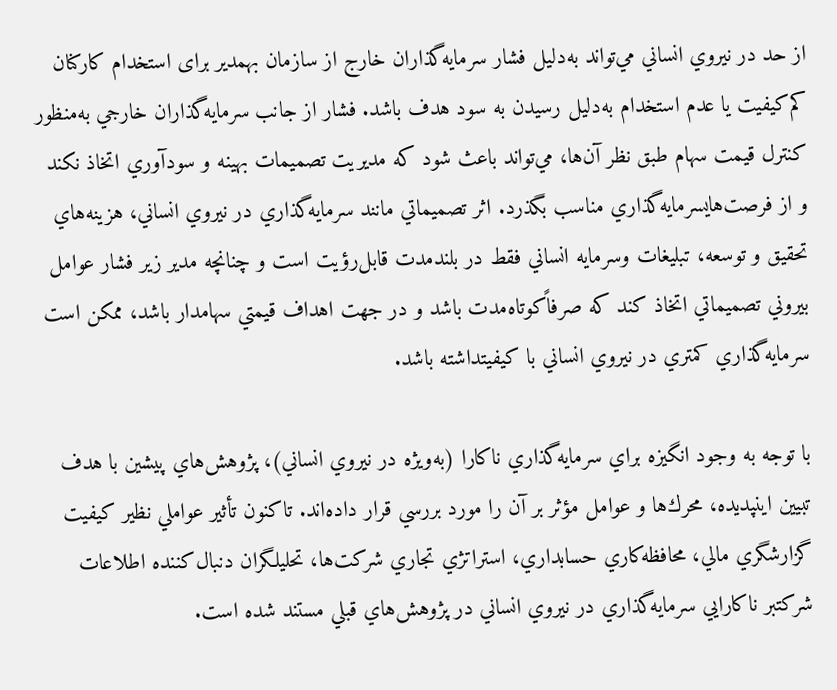از حد در نيروي انساني مي‌تواند به‌دليل فشار سرمايه‌گذاران خارج از سازمان بهمدير برای استخدام كاركنان كم‌كيفيت يا عدم استخدام به‌دليل رسيدن به سود هدف باشد. فشار از جانب سرمايه‌گذاران خارجي به‌منظور كنترل قيمت سهام طبق نظر آن‌ها، مي‌تواند باعث شود كه مديريت تصميمات بهينه و سودآوري اتخاذ نكند و از فرصت‌هايسرمايه‌گذاري مناسب بگذرد. اثر تصميماتي مانند سرمايه‌گذاري در نيروي انساني، هزينه‌هاي تحقيق و توسعه، تبليغات وسرمايه انساني فقط در بلندمدت قابل‌رؤيت است و چنانچه مدير زير فشار عوامل بيروني تصميماتي اتخاذ كند كه صرفاًكوتاه‌مدت باشد و در جهت اهداف قيمتي سهامدار باشد، ممكن است سرمايه‌گذاري كمتري در نيروي انساني با كيفيتداشته باشد.

با توجه به وجود انگيزه براي سرمايه‌گذاري ناكارا (به‌ويژه در نيروي انساني)، پژوهش‌هاي پيشين با هدف تبيين اينپديده، محرك‌ها و عوامل مؤثر بر آن را مورد بررسي قرار داده‌اند. تاكنون تأثير عواملي نظير كيفيت گزارشگري مالي، محافظه‌كاري حسابداري، استراتژي تجاري شركت‌ها، تحليلگران دنبال‌كننده اطلاعات شركتبر ناكارايي سرمايه‌گذاري در نيروي انساني در پژوهش‌هاي قبلي مستند شده است.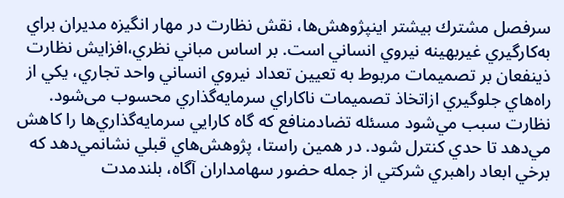سرفصل مشترك بيشتر اينپژوهش‌ها، نقش نظارت در مهار انگيزه مديران براي به‌كارگيري غيربهينه نيروي انساني است. بر اساس مباني نظري،افزايش نظارت ذينفعان بر تصميمات مربوط به تعيين تعداد نيروي انساني واحد تجاري، يكي از راه‌هاي جلوگيري ازاتخاذ تصميمات ناكاراي سرمايه‌گذاري محسوب می‌شود. نظارت سبب مي‌شود مسئله تضادمنافع كه گاه كارايي سرمايه‌گذاري‌ها را كاهش مي‌دهد تا حدي كنترل شود. در همين راستا، پژوهش‌هاي قبلي نشانمي‌دهد كه برخي ابعاد راهبري شركتي از جمله حضور سهامداران آگاه، بلندمدت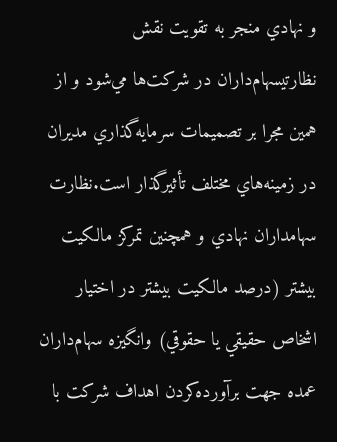و نهادي منجر به تقويت نقش نظارتيسهام‌داران در شركت‌ها مي‌شود و از همين مجرا بر تصميمات سرمايه‌گذاري مديران در زمينه‌هاي مختلف تأثيرگذار است.نظارت سهامداران نهادي و همچنين تمركز مالكيت بيشتر (درصد مالكيت بيشتر در اختيار اشخاص حقيقي يا حقوقي) وانگيزه سهام‌داران عمده جهت برآورده‌کردن اهداف شركت با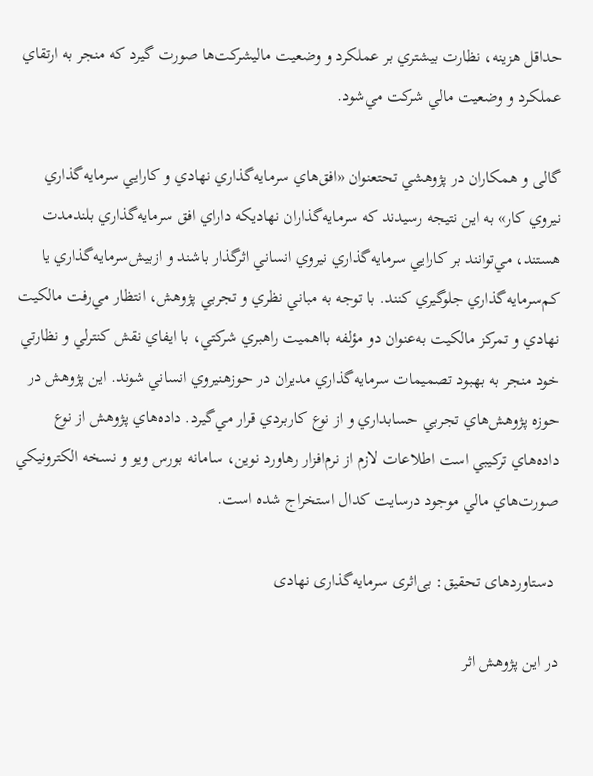حداقل هزينه، نظارت بيشتري بر عملكرد و وضعيت ماليشركت‌ها صورت گيرد كه منجر به ارتقاي عملكرد و وضعيت مالي شركت مي‌شود.

گالی و همکاران در پژوهشي تحتعنوان «افق‌هاي سرمايه‌گذاري نهادي و كارايي سرما‌يه‌گذاري نيروي كار» به اين نتيجه رسيدند كه سرمايه‌گذاران نهاديكه داراي افق سرمايه‌گذاري بلندمدت هستند، مي‌توانند بر كارايي سرمايه‌گذاري نيروي انساني اثرگذار باشند و ازبيش‌سرمايه‌گذاري يا كم‌سرمايه‌گذاري جلوگيري کنند. با توجه به مباني نظري و تجربي پژوهش، انتظار مي‌رفت مالكيت نهادي و تمركز مالكيت به‌عنوان دو مؤلفه بااهميت راهبري شركتي، با ايفاي نقش كنترلي و نظارتي خود منجر به بهبود تصميمات سرمايه‌گذاري مديران در حوزهنيروي انساني شوند. اين پژوهش در حوزه پژوهش‌هاي تجربي حسابداري و از نوع كاربردي قرار مي‌گيرد. داده‌هاي پژوهش از نوع داده‌هاي تركيبي است اطلاعات لازم از نرم‌افزار رهاورد نوين، سامانه بورس ويو و نسخه الكترونيكي صورت‌هاي مالي موجود درسايت كدال استخراج شده است.

 دستاوردهای تحقیق: بی‌اثری سرمایه‌گذاری نهادی

در اين پژوهش اثر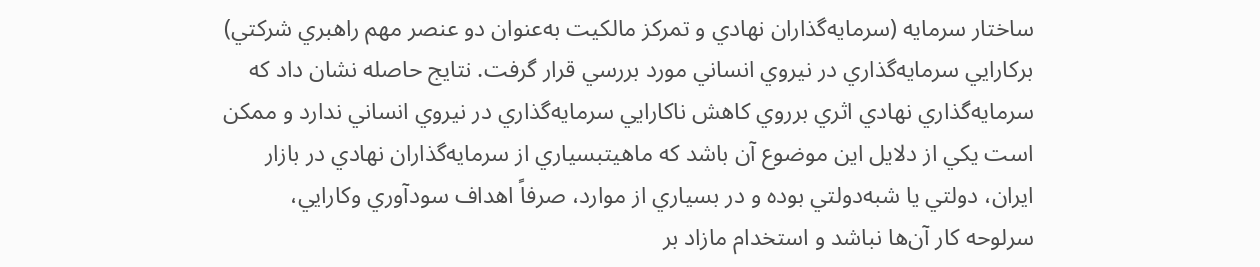ساختار سرمايه (سرمايه‌گذاران نهادي و تمركز مالكيت به‌عنوان دو عنصر مهم راهبري شركتي) بركارايي سرمايه‌گذاري در نيروي انساني مورد بررسي قرار گرفت. نتايج حاصله نشان داد كه سرمايه‌گذاري نهادي اثري برروي كاهش ناكارايي سرمايه‌گذاري در نيروي انساني ندارد و ممكن است يكي از دلايل اين موضوع آن باشد كه ماهيتبسياري از سرمايه‌گذاران نهادي در بازار ايران، دولتي يا شبه‌دولتي بوده و در بسياري از موارد، صرفاً اهداف سودآوري وكارايي، سرلوحه كار آن‌ها نباشد و استخدام مازاد بر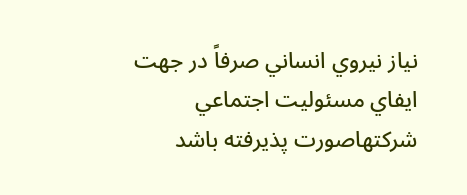نياز نيروي انساني صرفاً در جهت ايفاي مسئوليت اجتماعي شركتهاصورت پذيرفته باشد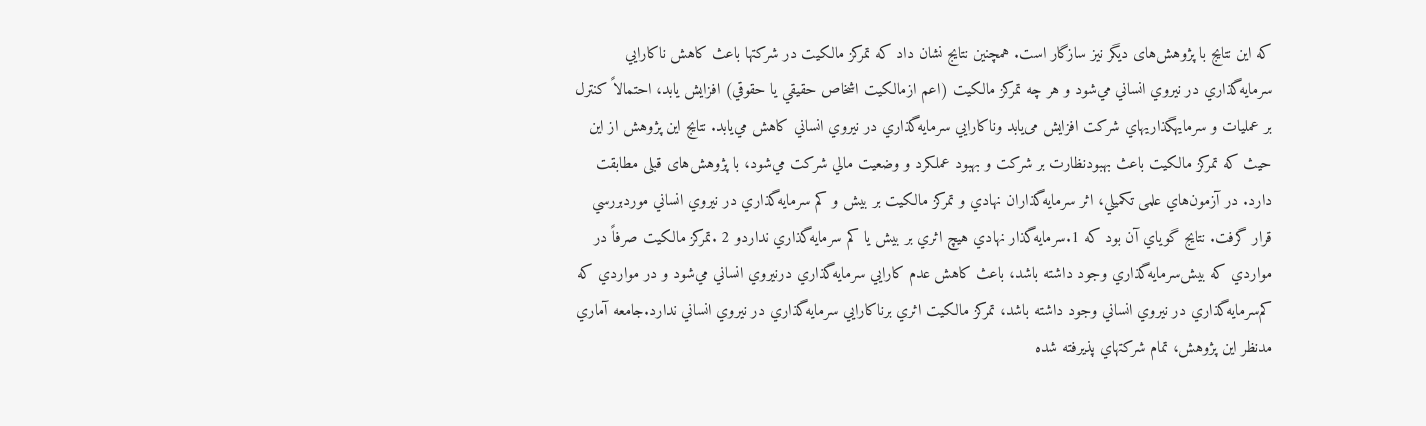كه اين نتايج با پژوهش‌های دیگر نیز سازگار است. همچنين نتايج نشان داد كه تمركز مالكيت در شركتها باعث كاهش ناكارايي سرمايه‌گذاري در نيروي انساني مي‌شود و هر چه تمركز مالكيت (اعم ازمالكيت اشخاص حقيقي يا حقوقي) افزايش يابد، احتمالاً كنترل بر عمليات و سرمايهگذاريهاي شركت افزايش می‌یابد وناكارايي سرمايه‌گذاري در نيروي انساني كاهش مي‌يابد. نتايج اين پژوهش از اين حيث كه تمركز مالكيت باعث بهبودنظارت بر شركت و بهبود عملكرد و وضعيت مالي شركت مي‌شود، با پژوهش‌های قبلی مطابقت دارد. در آزمون‌هاي علمی تكميلي، اثر سرمايه‌گذاران نهادي و تمركز مالكيت بر بيش و كم سرمايه‌گذاري در نيروي انساني موردبررسي قرار گرفت. نتايج گوياي آن بود كه 1.سرمايه‌گذار نهادي هيچ اثري بر بيش يا كم سرمايه‌گذاري نداردو 2 .تمركز مالكيت صرفاً در مواردي كه بيش‌سرمايه‌گذاري وجود داشته باشد، باعث كاهش عدم كارايي سرمايه‌گذاري درنيروي انساني مي‌شود و در مواردي كه كم‌سرمايه‌گذاري در نيروي انساني وجود داشته باشد، تمركز مالكيت اثري برناكارايي سرمايه‌گذاري در نيروي انساني ندارد.جامعه آماري مدنظر اين پژوهش، تمام شركتهاي پذيرفته شده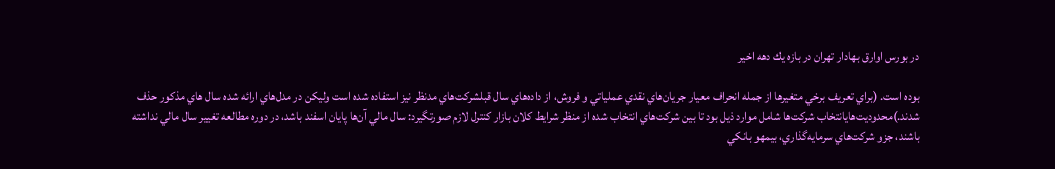در بورس اوارق بهادار تهران در بازه يك دهه اخير

بوده است. (براي تعريف برخي متغيرها از جمله انحراف معيار جريان‌هاي نقدي عملياتي و فروش، از داده‌هاي سال قبلشركت‌هاي مدنظر نيز استفاده شده است وليكن در مدل‌هاي ارائه شده سال هاي مذكور حذف شدند.)محدوديت‌هايانتخاب شركت‌ها شامل موارد ذيل بود تا بين شركت‌هاي انتخاب شده از منظر شرايط كلان بازار كنترل لازم صورتگيرد: سال مالي آن‌ها پايان اسفند باشد، در دوره مطالعه تغيير سال مالي نداشته باشند، جزو شركت‌هاي سرمايه‌گذاري، بيمهو بانكي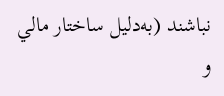نباشند (به‌دليل ساختار مالي و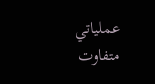عملياتي متفاوت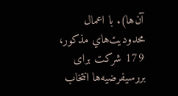آن‌ها). با اعمال محدوديت‌هاي مذكور، 179 شركت برای بررسيفرضيه‌ها انتخاب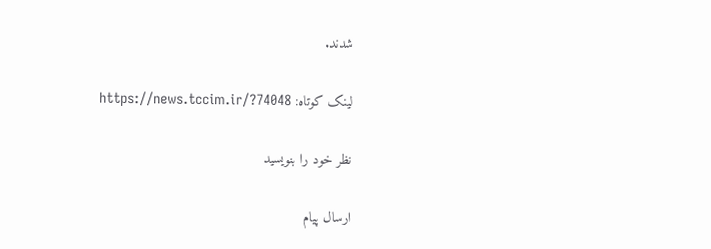شدند.

لینک کوتاه: https://news.tccim.ir/?74048

نظر خود را بنویسید

ارسال پیام